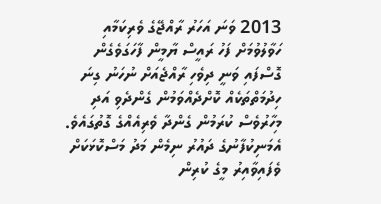2013 ވަނަ އަހަރު ރާއްޖޭގެ ވެރިކަމާއި ހަވާލުވުމަށް ފަހު ރައީސް ޔާމީން ފާހަގަވެގެން ގޮސްފައި ވަނީ ދިވެހި ރާއްޖެއަށް ނުހަނު ގިނަ ހިދުމަތްތަކެއް ކޮށްދެއްވަމުން ގެންދެވި އަދި މިހާރުވެސް ކުރަމުން ގެންދާ ވެރިއެއްގެ ގޮތުގައެވެ. އެމަނިކުފާނުގެ ދައުރު ނިމެން މަދު މަސްކޮޅަކަށް ވެފައިވާއިރު މީގެ ކުރިން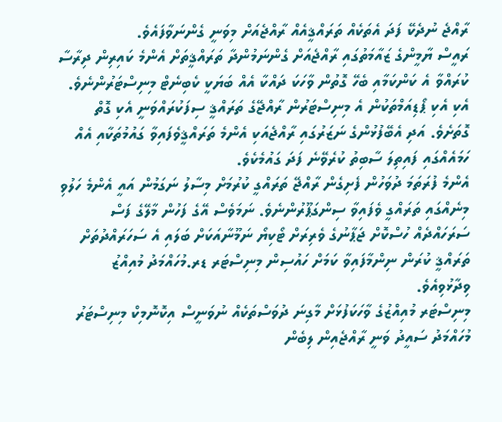ރާއްޖެ ނުދެކޭ ފަދަ އެތަކެއް ތަރައްޤީއެއް ރާއްޖެއަށް މިވަނީ ގެންނަވާފައެވެ.
ރައީސް ޔާމީންގެ ޒައާމަތުގައި ރާއްޖެއަށް ގެންނަމުންދާ ތަރައްޤީތަށް އެންމެ ކައިރިން ދިރާސާ ކުރައްވާ އެ ކަންކަމާއި ބެހޭ ގޮތުން ވާހަކަ ދައްކާ އެއް ބަޔަކީ ކެބިނެޓް މިނިސްޓަރުންނެވެ. އެކި އެކި ޕޯޑިއަމްތަކުން އެ މިނިސްޓަރުން ރާއްޖޭގެ ތަރައްޤީ ސިފަކުރައްވަނީ އެކި ގޮތް ގޮތަށެވެ. އަދި އެބޭފުޅުންގެ ނަޒަރުގައި ރާއްޖެއަކި އެންމެ ތަރައްޤީވެފައިވާ ގައުމުތަކާއި އެއް ހަމައެއްގައި ފައިތިލަ ސާބިތު ކުރެވޭނެ ފަދަ ގައުމެކެވެ.
އެންމެ ފުރަތަމަ ދުވަހުން ފެށިގެން ރާއްޖޭ ތަރައްގީ ކުރުމަށް މިސާލު ނަގަމުން އައީ އެންމެ ހަލުވި މިނެއްގައި ތަރައްގީ ވެފައިވާ ސިންގަޕޫރުންނެވެ. ނަމަވެސް އޭގެ ފަހުން މާލޭގެ ފަސް ސަރަހައްދެއް ހުސްކޮށް ޖަޕާނުގެ ވެރިރަށް ޓޯކިޔޯ ނަމޫނާއަކަށް ބަލައި އެ ސަހަރައްދުތަށް ތަރައްޤީ ކުރަން ނިންމާފައިވާ ކަމަށް ހައުސިން މިނިސްޓަރ ޑރ.މުހައްމަދު މުއިއްޒު ވިދާޅުވިއެވެ.
މިނިސްޓަރ މުއިއްޒުގެ ވާހަކަފުޅަށް މާގިނަ ދުވަސްތަކެއް ނުވަނީސް އިކޮނޮމިކް މިނިސްޓަރު މުހައްމަދު ސައީދު ވަނީ ރާއްޖެއިން ލިބެން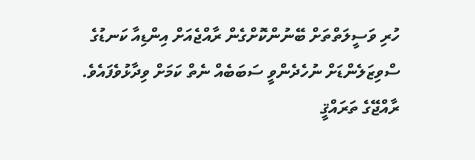ހުރި ވަސީލަތްތަށް ބޭނުންކޮށްގެން ރާއްޖެއަށް އިންޑިއާ ކަނޑުގެ ސްވިޒަލެންޑަށް ނުހެދެންވީ ސަބަބެއް ނެތް ކަމަށް ވިދާޅުވެފައެވެ.
ރާއްޖޭގެ ތަރައްޤީ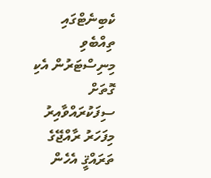ކެބިނެޓްގައި ތިއްބެވި މިނިސްޓަރުން އެކި ގޮތަށް ސިފަކުރައްވާއިރު މިފަހަރު ރާއްޖޭގެ ތަރައްޤީ އެހެން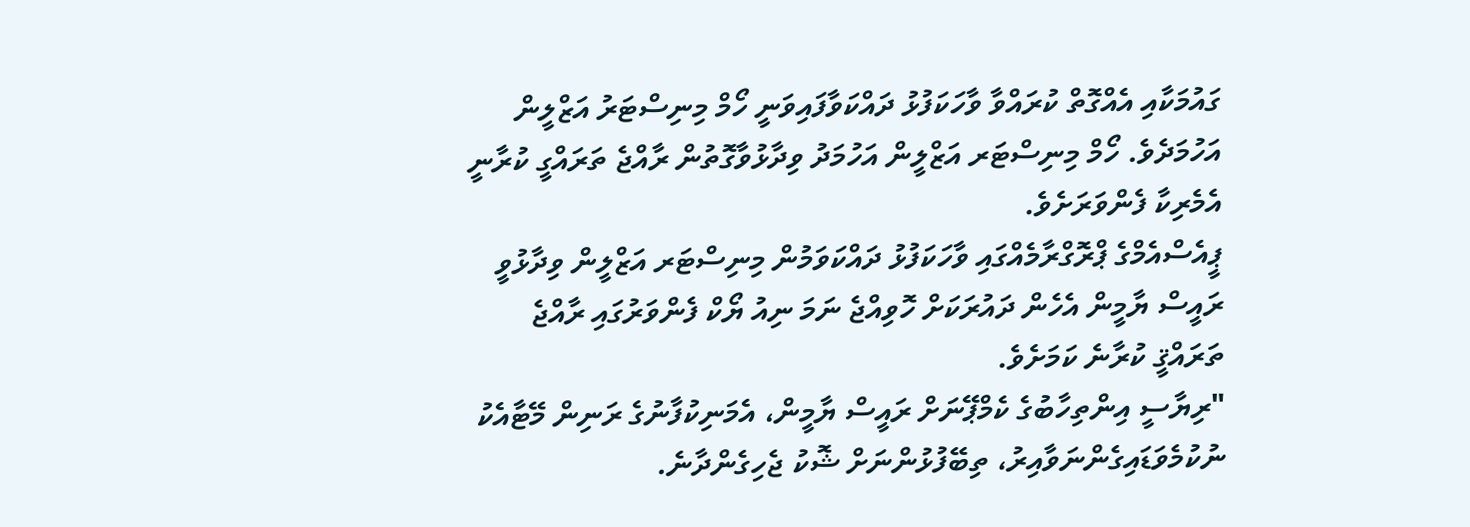ގައުމަކާއި އެއްގޮތް ކުރައްވާ ވާހަކަފުޅު ދައްކަވާފައިވަނީ ހޯމް މިނިސްޓަރު އަޒްލީން އަހުމަދެވެ. ހޯމް މިނިސްޓަރ އަޒްލީން އަހުމަދު ވިދާޅުވާގޮތުން ރާއްޖެ ތަރައްގީ ކުރާނީ އެމެރިކާ ފެންވަރަށެވެ.
ޕީއެސްއެމްގެ ޕްރޮގްރާމެއްގައި ވާހަކަފުޅު ދައްކަވަމުން މިނިސްޓަރ އަޒްލީން ވިދާޅުވީ ރައީސް ޔާމީން އެހެން ދައުރަކަށް ހޮވިއްޖެ ނަމަ ނިއު ޔޯކް ފެންވަރުގައި ރާއްޖެ ތަރައްޤީ ކުރާނެ ކަމަށެވެ.
"ރިޔާސީ އިންތިހާބުގެ ކެމްޕޭނަށް ރައީސް ޔާމީން، އެމަނިކުފާނުގެ ރަނިން މޭޓާއެކު ނުކުމެވަޑައިގެންނަވާއިރު، ތިބޭފުޅުންނަށް ޝޮކު ޖެހިގެންދާނެ.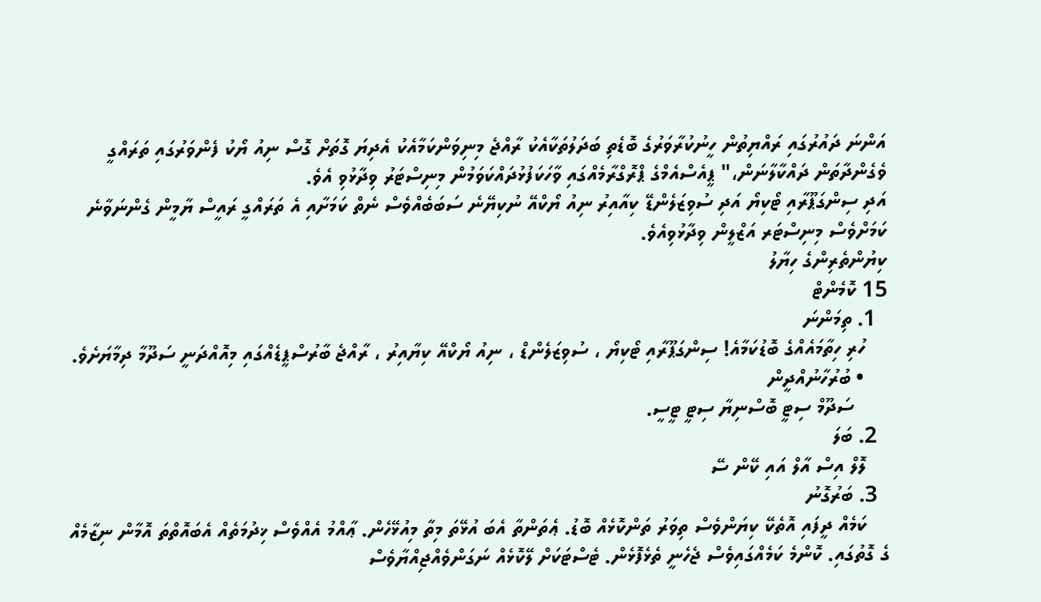އަންނަ ދައުރުގައި ރައްޔިތުން ހީނުކުރާވަރުގެ ބޮޑެތި ބަދަލުތަކާއެކު ރާއްޖެ މިނިވަންކަމާއެކު އެދިޔަ ގޮތަށް ގޮސް ނިއު ޔޯކު ފެންވަރުގައި ތަރައްގީ ވެގެންދާތަން ދައްކާލާނަން،" ޕީއެސްއެމްގެ ޕްރޮގްރާމެއްގައި ވާހަކަފުޅުދައްކަވަމުން މިނިސްޓަރު ވިދާޅުވި އެވެ.
އަދި ސިންގަޕޫރާއި ޓޯކިޔޯ އަދި ސުވިޒަލެންޑޭ ކިއާއިރު ނިއު ޔޯކްއޭ ނުކިޔޭނެ ސަބަބެއްވެސް ނެތް ކަމަށާއި އެ ތަރައްގީ ރައީސް ޔާމީން ގެންނަވާނެ ކަމަށްވެސް މިނިސްޓަރ އަޒްލީން ވިދާޅުވިއެވެ.
ކިޔުންތެރިންގެ ހިޔާލު
15 ކޮމެންޓް
  1. ތިމަންނަ
    ހުރި ހިތާމައެއްގެ ބޮޑުކަމާއެ! ސިންގަޕޫރާއި ޓޯކިޔޯ ، ސުވިޒަލެންޑް ، ނިއު ޔޯކްއޭ ކިޔާއިރު ، ރާއްޖެ ބާރުސްޕީޑެއްގައި މިއޮއްދަނީ ސަދޫމާ ދިމާޔަށެވެ.
    • ބުރުހާނުއްދީން
      ސަދޫމް ސިޓީ ބޮސްނިޔާ ސިޓީ ޓީސީ.
  2. ބަލަ
    ލޮލް އިސް އާލް އައި ކޭން ސޭ
  3. ބަރުގޮނު
    ކަމެއް ދީފައި އޮތެކޭ ކިޔަންވެސް ތިވަރު ތަންކޮޅެއް ބޮޑު. ޢެތަންތާ އެބަ އުޅޭތަ މިތާ މިއުޅޭހެން. ޢާއްމު އެއްވެސް ޚިދުމަތެއް އެބައޮތްތަ އޮމާން ނިޒާމެއް ގެ ގޮތުގައި. ކޮންމެ ކަމެއްގައިވެސް ޖެހެނީ ތެޅެފޮޅެން. ޓެސްޓަކަށް ލޭކޮޅެއް ނަގަންވެއްޖިއްޔާވެސް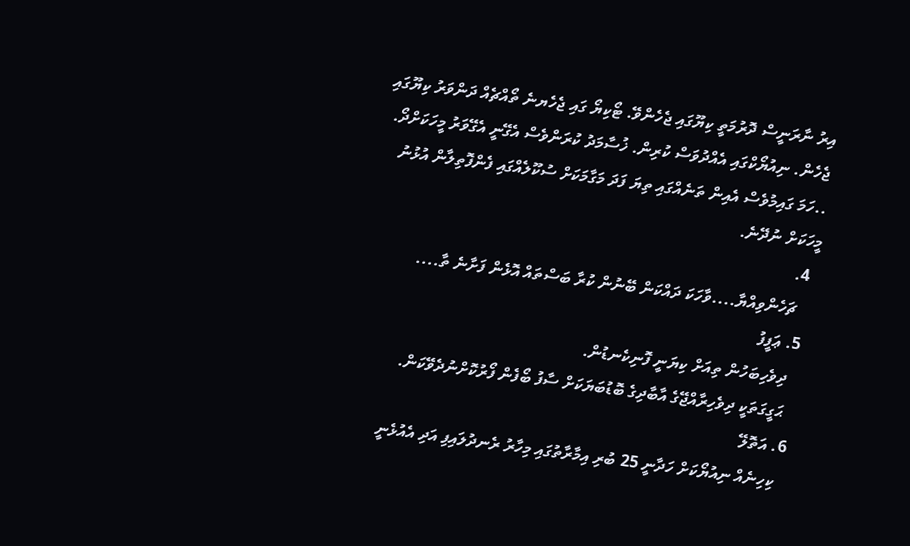އިރު ނާރަނީސް ދޮރުމަތީ ކިޔޫގައި ޖެހެންވޭ. ޓޯކިޔޯ ގައި ޖެހެޔނެ ތޯއްޗެއް ދަންވަރު ކިޔޫގައި ޖެހެން. ނިއުޔޯކްގައި އެއްދުވަސް ކުރިން. ޚުސާމަދު ކުރަންވެސް އެގޭނީ އެގޭވަރު މީހަކަށްދޯ. ..ހަމަ ގައިމުވެސް އެއިން ތަނެއްގައި ތިޔަ ފަދަ މަގާމަކަށް ސުކޫލެއްގައި ފެންފޮތިލާން އުޅުނު މީހަކަށް ނުދޭނެ.
  4.
    ޗަހެންވިއްޔާ....ވާހަކަ ދައްކަން ބޭނުން ކުރާ ބަސްތައް އޮޅެން ފަށާނެ ތާ....
  5. ޢަފީފު
    ދިވެހިބަހުން ތިއަށް ކިޔަނީ ފޮނިކެނޑުން.
    ޙަގީގަތަކީ ދިވެހިރާއްޖޭގެ އާބާދިގެ ބޮޑުބަޔަކަށް ސާފު ބޯފެން ފޯރުކޮށްނުދެވޭކަން.
  6. އަތޮލޭ
    ކިހިނެއް ނިއުޔޯކަށް ހަދާނީ 25 ބުރި އިމާރާތުގައި މިހާރު ރެނދުލައިފި އަދި އެއުޅެނީ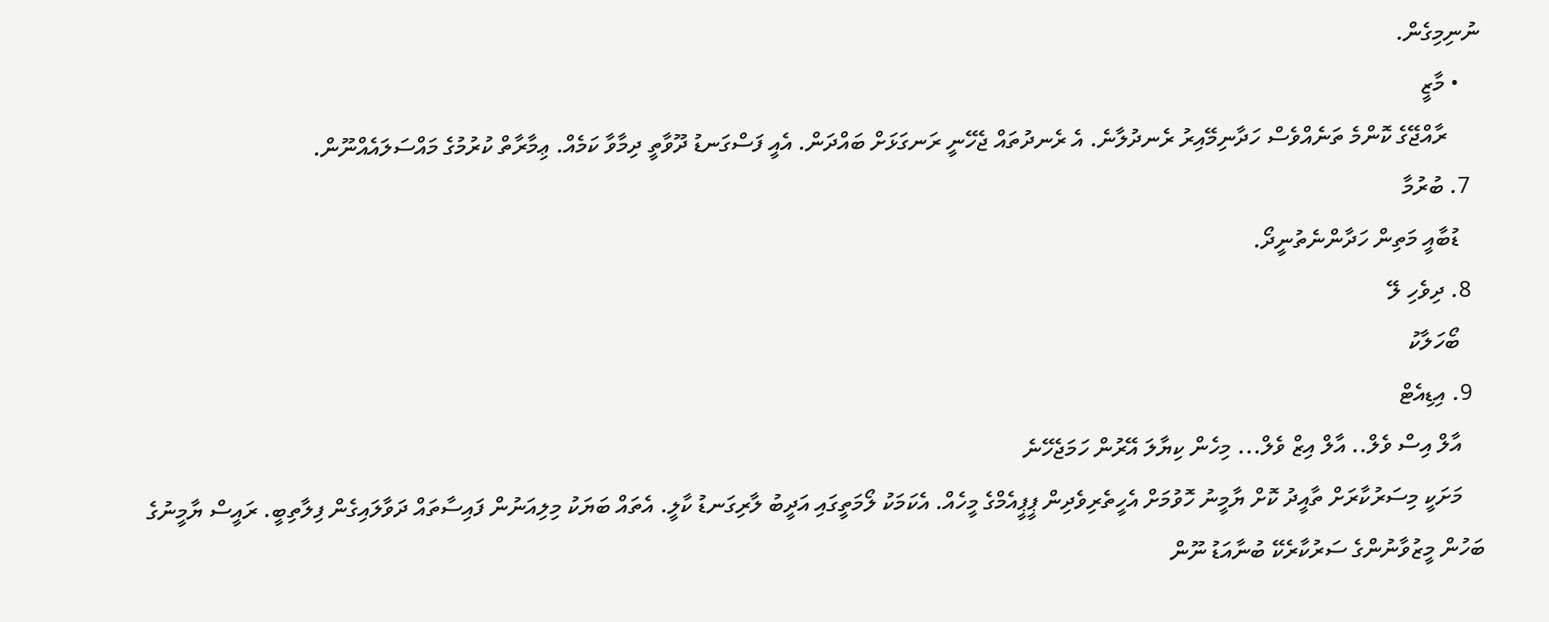ނުނިމިގެން.
    • މާޒީ
      ރާއްޖޭގެ ކޮންމެ ތަނެއްވެސް ހަދާނިމޭއިރު ރެނދުލާނެ. އެ ރެނދުތައް ޖެހޭނީ ރަނގަޅަށް ބައްދަން. އެއީ ފަސްގަނޑު ދޫވާތީ ދިމާވާ ކަމެއް. ޢިމާރާތް ކުރުމުގެ މައްސަލައެއްނޫން.
  7. ބުރުމާ
    ޑުބާއީ މަތިން ހަދާންނެތުނީދޯ.
  8. ދިވެހި ލޭ
    ބޯހަލާކު
  9. އިޑިއެޓް
    އާލް އިސް ވެލް.. އާލް އިޒް ވެލް... މިހެން ކިޔާލަ އޭރުން ހަމަޖެހޭނެ
    މަށަކީ މިސަރުކާރަށް ތާއީދު ކޮށް ޔާމީނު ހޮވުމަށް އެހީތެރިވެދިން ޕީޕީއެމްގެ މީހެއް. އެކަމަކު ލޯމަތީގައި އަދީބު ލާރިގަނޑު ކާލީ. އެތައް ބަޔަކު މިލިއަނުން ފައިސާތައް ދަވާލައިގެން ފިލާތިބީ. ރައީސް ޔާމީނުގެ ބަހުން މީޒުވާނުންގެ ސަރުކާރެކޭ ބުނާއަޑު ނޫން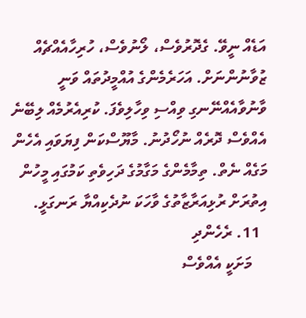އަޑެއް ނީވޭ. ގެދޮރުވެސް، ލޯނުވެސް، ހުރިހާއެއްޗެއް ޒުވާނުންނަށް. އަހަރެމެންގެ އުއްމީދުތައް ވަނީ ވާނުވާއެއްނޭނގި ވިއްސި ވިހާލިވެފަ. ކުރިއެރުމެއް ލިބޭނެ އެއްވެސް ދޮރެއް ނުހޯދުނު. މާޔޫސްކަން ފިޔަވައި އެހެން މަގެއް ނެތް. ތިމާމެންގެ މަގާމުގެ ދަހިވެތި ކަމުގައި މީހުން އިތުރަށް ރުޅިއަރާޒާތުގެ ވާހަކަ ނުދެކިއްޔާ ރަނގަޅީ.
  11. ރެހެންދި
    މަށަކީ އެއްވެސް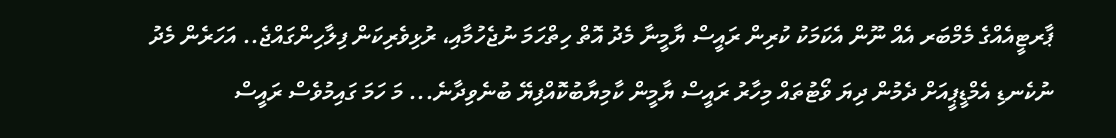ޕާރޓީއެއްގެ މެމްބަރ އެއް ނޫން އެކަމަކު ކުރިން ރައީސް ޔާމީނާ މެދު އޮތް ހިތްހަމަ ނުޖެހުމާއި، ރުޅިވެރިކަން ފިލާހިންގައްޖެ.. އަހަރެން މެދު ނުކެނޑި އެމްޑީޕީއަށް ދެމުން ދިޔަ ވޯޓުތައް މިހާރު ރައީސް ޔާމީން ކާމިޔާބުކޮއްފިޔޭ ބުނެވިދާނެ... މަ ހަމަ ގައިމުވެސް ރައީސް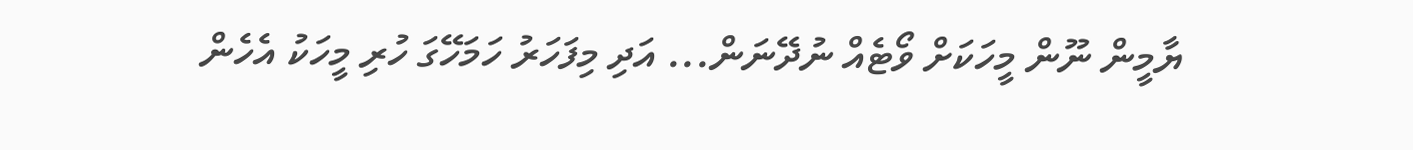ޔާމީން ނޫން މީހަކަށް ވޯޓެއް ނުދޭނަން... އަދި މިފަހަރު ހަމަހޭގަ ހުރި މީހަކު އެހެން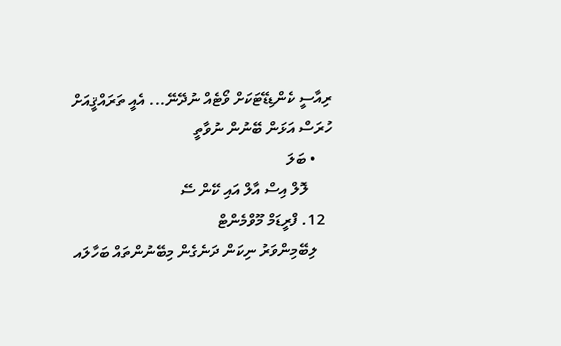ރިއާސީ ކެންޑިޑޭޓަކަށް ވޯޓެއް ނުދޭނޭ... އެއީ ތަރައްޤީއަށް ހުރަސް އަޅަން ބޭނުން ނުވާތީ
    • ބަލަ
      ލޮލް އިސް އާލް އައި ކޭން ސޭ
  12. ފްރީޑަމް މޫވްމެންޓް
    ލިބޭމިންވަރު ނިކަން ދަނެގެން މިބޭނުންތައް ބަހާލައ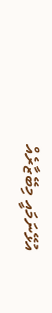އުޅޭނަމައީ މިބޭޒާރެއް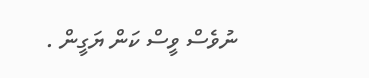ނުވެސް ވީސް ކަން ޔަގީން .